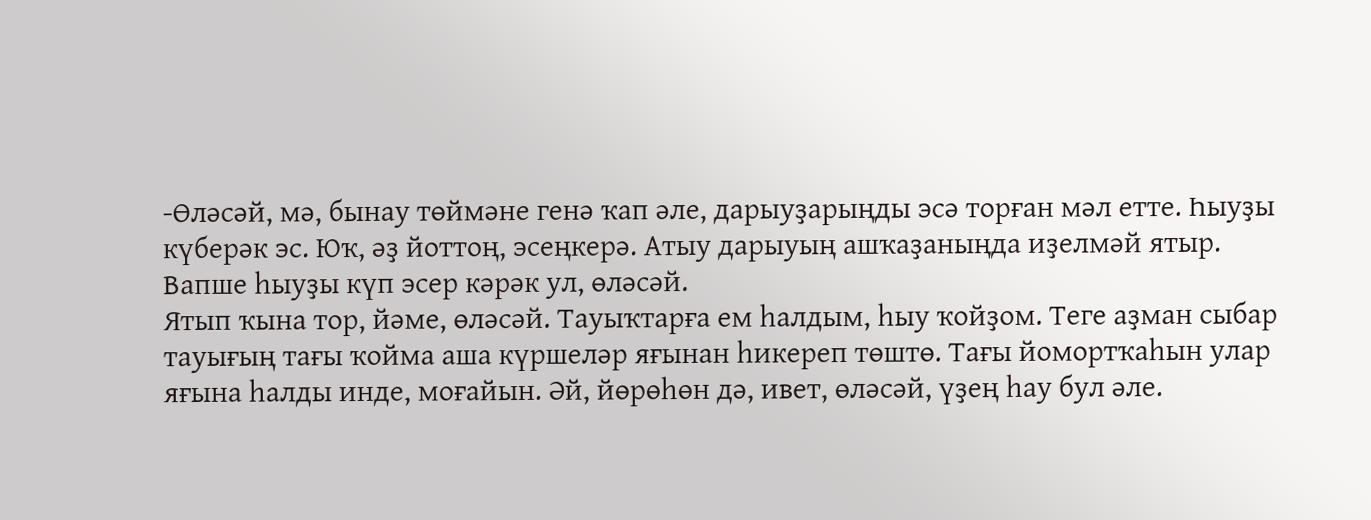-Өләсәй, мә, бынау төймәне генә ҡап әле, дарыуҙарыңды эсә торған мәл етте. Һыуҙы күберәк эс. Юҡ, әҙ йоттоң, эсеңкерә. Атыу дарыуың ашҡаҙаныңда иҙелмәй ятыр. Вапше һыуҙы күп эсер кәрәк ул, өләсәй.
Ятып ҡына тор, йәме, өләсәй. Тауыҡтарға ем һалдым, һыу ҡойҙом. Теге аҙман сыбар тауығың тағы ҡойма аша күршеләр яғынан һикереп төштө. Тағы йомортҡаһын улар яғына һалды инде, моғайын. Әй, йөрөһөн дә, ивет, өләсәй, үҙең һау бул әле.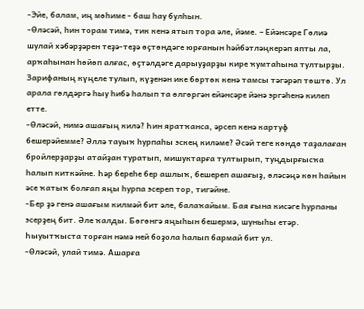-Эйе, балам, иң мөһиме - баш һау булһын.
-Өләсәй, һин торам тимә, тик кенә ятып тора әле, йәме. – Ейәнсәре Гөлиә шулай хәбәрҙәрен теҙә-теҙә өҫтөндәге юрғанын һәйбәтләңкерәп япты ла, арҡаһынан һөйөп алғас, өҫтәлдәге дарыуҙарҙы кире ҡумтаһына тултырҙы.
Зарифаның күңеле тулып, күҙенән ике бөртөк кенә тамсы тәгәрәп төштө. Ул арала гөлдәргә һыу һибә һалып та өлгөргән ейәнсәре йәнә эргәһенә килеп етте.
-Өләсәй, нимә ашағың килә? Һин яратҡанса, әрсеп кенә картуф бешерәйемме? Әллә тауыҡ һурпаһы эскең киләме? Әсәй теге көндө таҙалаған бройлерҙарҙы атайҙан туратып, мишуктарға тултырып, туңдырғысҡа һалып киткәйне. Һәр береһе бер ашлыҡ, бешереп ашағыҙ, өләсәңә көн һайын әсе ҡатыҡ болғап яңы һурпа эсереп тор, тигәйне.
-Бер ҙә генә ашағым килмәй бит әле, балаҡайым. Бая ғына кисәге һурпаны эсерҙең бит. Әле ҡалды. Бөгөнгә яңыһын бешермә, шуныһы етәр. Һыуытҡыста торған нәмә ней боҙола һалып бармай бит ул.
-Өләсәй, улай тимә. Ашарға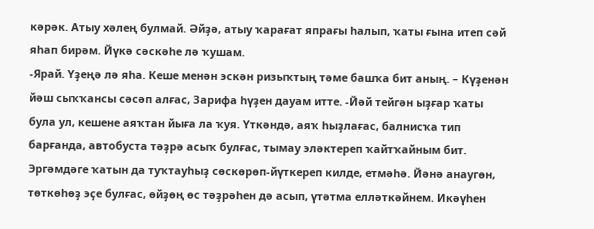кәрәк. Атыу хәлең булмай. Әйҙә, атыу ҡарағат япрағы һалып, ҡаты ғына итеп сәй яһап бирәм. Йүкә сәскәһе лә ҡушам.
-Ярай. Үҙеңә лә яһа. Кеше менән эскән ризыҡтың тәме башҡа бит аның. – Күҙенән йәш сыҡҡансы сәсәп алғас, Зарифа һүҙен дауам итте. -Йәй тейгән ыҙғар ҡаты була ул, кешене аяҡтан йыға ла ҡуя. Үткәндә, аяҡ һыҙлағас, балнисҡа тип барғанда, автобуста тәҙрә асыҡ булғас, тымау эләктереп ҡайтҡайным бит. Эргәмдәге ҡатын да туҡтауһыҙ сөскөрөп-йүткереп килде, етмәһә. Йәнә анаугөн, төткөһөҙ эҫе булғас, өйҙөң өс тәҙрәһен дә асып, үтәтма елләткәйнем. Икәүһен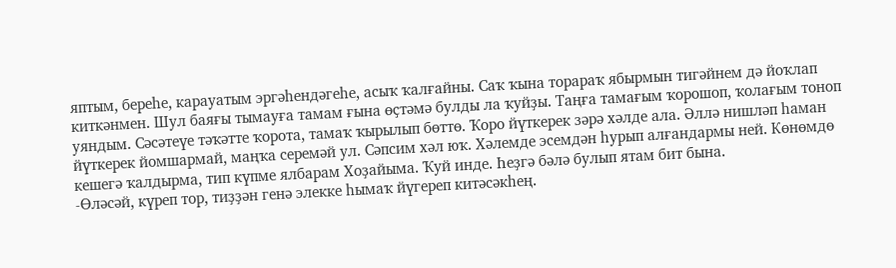яптым, береһе, карауатым эргәһендәгеһе, асыҡ ҡалғайны. Саҡ ҡына торараҡ ябырмын тигәйнем дә йоҡлап киткәнмен. Шул баяғы тымауға тамам ғына өҫтәмә булды ла ҡуйҙы. Таңға тамағым ҡорошоп, ҡолағым тоноп уяндым. Сәсәтеүе тәҡәтте ҡорота, тамаҡ ҡырылып бөттө. Ҡоро йүткерек зәрә хәлде ала. Әллә нишләп һаман йүткерек йомшармай, маңҡа серемәй ул. Сәпсим хәл юҡ. Хәлемде эсемдән һурып алғандармы ней. Көнөмдө кешегә ҡалдырма, тип күпме ялбарам Хоҙайыма. Ҡуй инде. Һеҙгә бәлә булып ятам бит бына.
-Өләсәй, күреп тор, тиҙҙән генә элекке һымаҡ йүгереп китәсәкһең.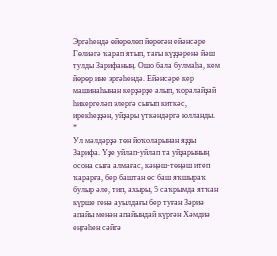Эргәһендә өйөрөлөп йөрөгән ейәнсәре Гөлиәгә ҡарап ятып, тағы күҙҙәренә йәш тулды Зарифаның. Ошо бала булмаһа, кем йөрөр ине эргәһендә. Ейәнсәре кер машинаһынан керҙәрҙе алып, ҡоралайҙай һикергеләп элергә сығып киткәс, ирекһеҙҙән, уйҙары үткәндәргә юлланды.
*
Ул мәлдәрҙә төн йоҡоларынан яҙҙы Зарифа. Үҙе уйлап-уйлап та уйҙарының осона сыға алмағас, кәңәш-төңәш итеп ҡарарға, бер баштан өс баш яҡшыраҡ булыр әле, тип, ахыры, 5 саҡрымда ятҡан күрше генә ауылдағы бер туған Зәриә апайы менән апайындай күргән Хәмдиә еңгәһен сәйгә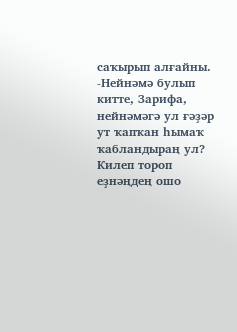саҡырып алғайны.
-Нейнәмә булып китте, Зарифа, нейнәмәгә ул ғәҙәр ут ҡапҡан һымаҡ ҡабландыраң ул? Килеп тороп еҙнәңдең ошо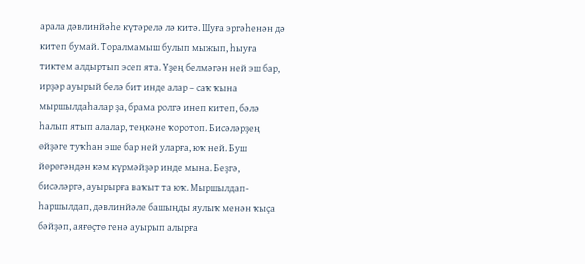арала дәвлинйәһе күтәрелә лә китә. Шуға эргәһенән дә китеп бумай. Торалмамыш булып мыжып, һыуға тиктем алдыртып эсеп ята. Үҙең белмәгән ней эш бар, ирҙәр ауырый белә бит инде алар – саҡ ҡына мыршылдаһалар ҙа, брама ролгә инеп китеп, бәлә һалып ятып алалар, теңкәне ҡоротоп. Бисәләрҙең өйҙәге туҡһан эше бар ней уларға, юҡ ней. Буш йөрөгәндән кәм күрмәйҙәр инде мына. Беҙгә, бисәләргә, ауырырға ваҡыт та юҡ. Мыршылдап-һаршылдап, дәвлинйәле башыңды яулыҡ менән ҡыҫа бәйҙәп, аяғөҫтө генә ауырып алырға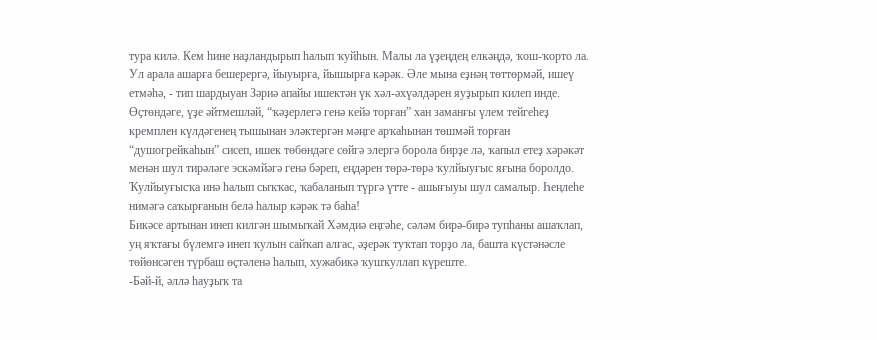тура килә. Кем һине наҙландырып һалып ҡуйһын. Малы ла үҙеңдең елкәңдә, ҡош-ҡорто ла. Ул арала ашарға бешерергә, йыуырға, йышырға кәрәк. Әле мына еҙнәң төттөрмәй, ишеү етмәһә, - тип шардыуан Зәриә апайы ишектән үк хәл-әхүәлдәрен яуҙырып килеп инде. Өҫтөндәге, үҙе әйтмешләй, “ҡәҙерлегә генә кейә торған” хан заманғы үлем тейгеһеҙ кремплен күлдәгенең тышынан эләктергән мәңге арҡаһынан төшмәй торған “душогрейкаһын” сисеп, ишек төбөндәге сөйгә элергә борола бирҙе лә, ҡапыл етеҙ хәрәкәт менән шул тирәләге эскәмйәгә генә бәреп, еңдәрен төрә-төрә ҡулйыуғыс яғына боролдо. Ҡулйыуғысҡа инә һалып сыҡҡас, ҡабаланып түргә үтте - ашығыуы шул самалыр. Һеңлеһе нимәгә саҡырғанын белә һалыр кәрәк тә баһа!
Бикәсе артынан инеп килгән шымыҡай Хәмдиә еңгәһе, сәләм бирә-бирә тупһаны ашаҡлап, уң яҡтағы бүлемгә инеп ҡулын сайҡап алғас, әҙерәк туҡтап торҙо ла, башта күстәнәсле төйөнсәген түрбаш өҫтәленә һалып, хужабикә ҡушҡуллап күреште.
-Бәй-й, әллә һауҙыҡ та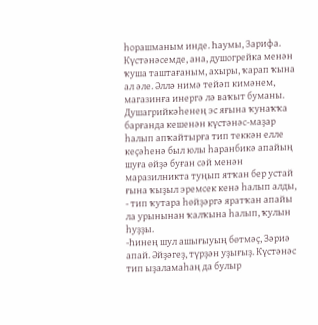һорашманым инде. Һаумы, Зарифа. Күстәнәсемде, ана, душогрейка менән ҡуша таштағаным, ахыры, ҡарап ҡына ал әле. Әллә нимә тейәп кимәнем, магазинға инергә лә ваҡыт буманы. Душагрийкәһенең эс яғына ҡунаҡҡа барғанда кешенән күстәнәс-маҙар һалып апҡайтырға тип теккән елле кеҫәһенә был юлы һаранбикә апайың шуға өйҙә буған сәй менән маразилникта туңып ятҡан бер устай ғына ҡыҙыл эремсек кенә һалып алды, - тип ҡутара һөйҙәргә яратҡан апайы ла урынынан ҡалҡына һалып, ҡулын һуҙҙы.
-Һинең шул ашығыуың бөтмәҫ, Зәриә апай. Әйҙәгеҙ, түрҙән уҙығыҙ. Күстәнәс тип ыҙаламаһаң да булыр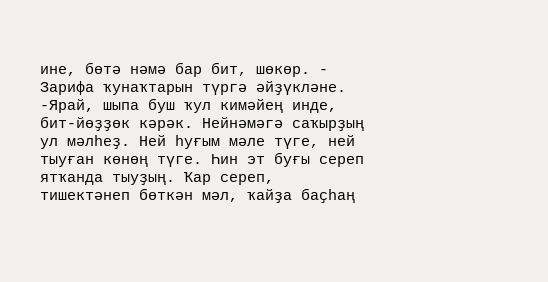ине, бөтә нәмә бар бит, шөкөр. - Зарифа ҡунаҡтарын түргә әйҙүкләне.
-Ярай, шыпа буш ҡул кимәйең инде, бит-йөҙҙөк кәрәк. Нейнәмәгә саҡырҙың ул мәлһеҙ. Ней һуғым мәле түге, ней тыуған көнөң түге. Һин эт буғы сереп ятҡанда тыуҙың. Ҡар сереп, тишектәнеп бөткән мәл, ҡайҙа баҫһаң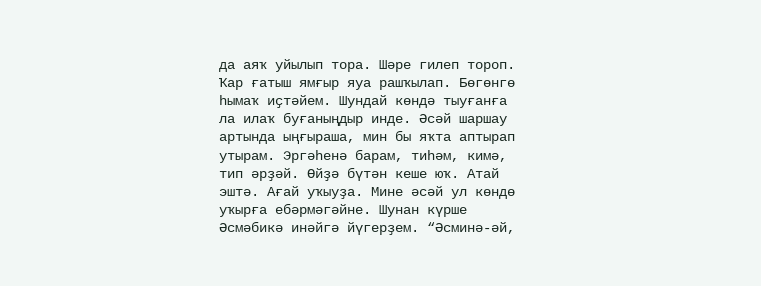да аяҡ уйылып тора. Шәре гилеп тороп. Ҡар ғатыш ямғыр яуа рашҡылап. Бөгөнгө һымаҡ иҫтәйем. Шундай көндә тыуғанға ла илаҡ буғаныңдыр инде. Әсәй шаршау артында ыңғыраша, мин бы яҡта аптырап утырам. Эргәһенә барам, тиһәм, кимә, тип әрҙәй. Өйҙә бүтән кеше юҡ. Атай эштә. Ағай уҡыуҙа. Мине әсәй ул көндө уҡырға ебәрмәгәйне. Шунан күрше Әсмәбикә инәйгә йүгерҙем. “Әсминә-әй,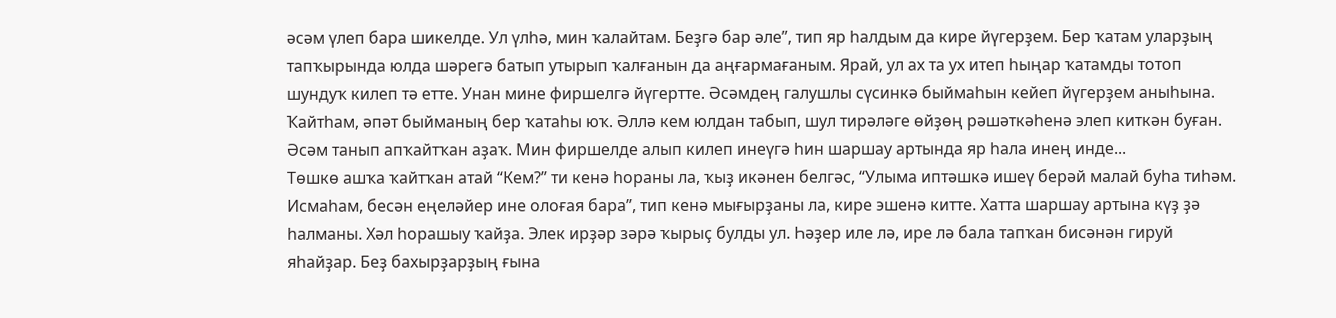әсәм үлеп бара шикелде. Ул үлһә, мин ҡалайтам. Беҙгә бар әле”, тип яр һалдым да кире йүгерҙем. Бер ҡатам уларҙың тапҡырында юлда шәрегә батып утырып ҡалғанын да аңғармағаным. Ярай, ул ах та ух итеп һыңар ҡатамды тотоп шундуҡ килеп тә етте. Унан мине фиршелгә йүгертте. Әсәмдең галушлы сүсинкә быймаһын кейеп йүгерҙем аныһына. Ҡайтһам, әпәт быйманың бер ҡатаһы юҡ. Әллә кем юлдан табып, шул тирәләге өйҙөң рәшәткәһенә элеп киткән буған. Әсәм танып апҡайтҡан аҙаҡ. Мин фиршелде алып килеп инеүгә һин шаршау артында яр һала инең инде...
Төшкө ашҡа ҡайтҡан атай “Кем?” ти кенә һораны ла, ҡыҙ икәнен белгәс, “Улыма иптәшкә ишеү берәй малай буһа тиһәм. Исмаһам, бесән еңеләйер ине олоғая бара”, тип кенә мығырҙаны ла, кире эшенә китте. Хатта шаршау артына күҙ ҙә һалманы. Хәл һорашыу ҡайҙа. Элек ирҙәр зәрә ҡырыҫ булды ул. Һәҙер иле лә, ире лә бала тапҡан бисәнән гируй яһайҙар. Беҙ бахырҙарҙың ғына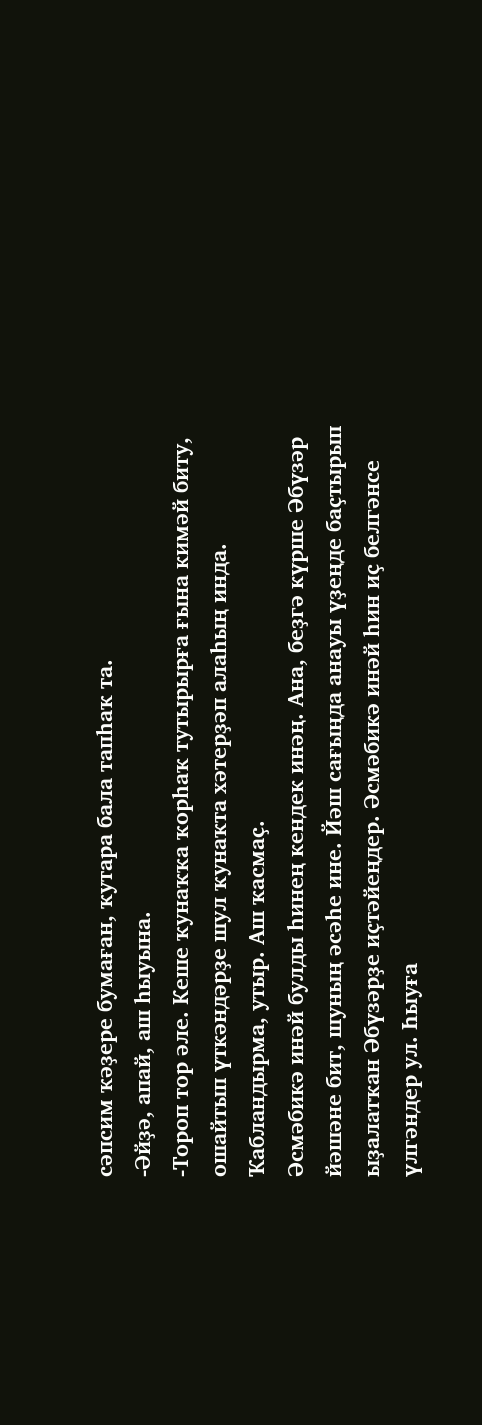сәпсим ҡәҙере бумаған, ҡутара бала тапһаҡ та.
-Әйҙә, апай, аш һыуына.
-Тороп тор әле. Кеше ҡунаҡҡа ҡорһаҡ тутырырға ғына кимәй биту, ошайтып үткәндәрҙе шул ҡунаҡта хәтерҙәп алаһың инда. Ҡабландырма, утыр. Аш ҡасмаҫ.
Әсмәбикә инәй булды һинең кендек инәң. Ана, беҙгә күрше Әбүзәр йәшәне бит, шуның әсәһе ине. Йәш сағыңда анауы үҙеңде баҫтырып ыҙалатҡан Әбүзәрҙе иҫтәйеңдер. Әсмәбикә инәй һин иҫ белгәнсе үлгәндер ул. Һыуға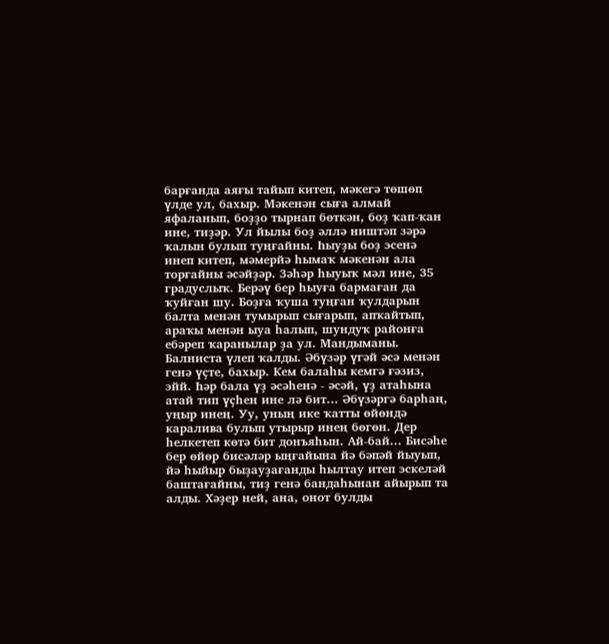барғанда аяғы тайып китеп, мәкегә төшөп үлде ул, бахыр. Мәкенән сыға алмай яфаланып, боҙҙо тырнап бөткән, боҙ ҡап-ҡан ине, тиҙәр. Ул йылы боҙ әллә ништәп зәрә ҡалын булып туңғайны. Һыуҙы боҙ эсенә инеп китеп, мәмерйә һымаҡ мәкенән ала торғайны әсәйҙәр. Зәһәр һыуыҡ мәл ине, 35 градуслыҡ. Берәү бер һыуға бармаған да ҡуйған шу. Боҙға ҡуша туңған ҡулдарын балта менән тумырып сығарып, апҡайтып, араҡы менән ыуа һалып, шундуҡ районға ебәреп ҡаранылар ҙа ул. Мандыманы. Балниста үлеп ҡалды. Әбүзәр үгәй әсә менән генә үҫте, бахыр. Кем балаһы кемгә ғәзиз, эйй. Һәр бала үҙ әсәһенә - әсәй, үҙ атаһына атай тип үҫһен ине лә бит... Әбүзәргә барһаң, уңыр инең. Уу, уның ике ҡатты өйөндә каралива булып утырыр инең бөгөн. Дер һелкетеп көтә бит донъяһын. Ай-бай... Бисәһе бер өйөр бисәләр ыңғайына йә бәпәй йыуып, йә һыйыр быҙауҙағанды һылтау итеп эскеләй баштағайны, тиҙ генә бандаһынан айырып та алды. Хәҙер ней, ана, онот булды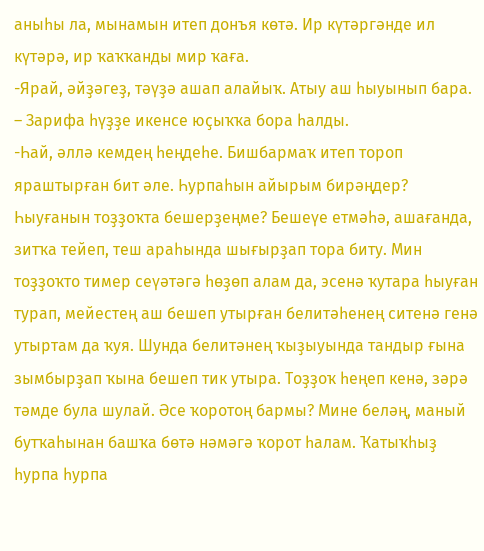аныһы ла, мынамын итеп донъя көтә. Ир күтәргәнде ил күтәрә, ир ҡаҡҡанды мир ҡаға.
-Ярай, әйҙәгеҙ, тәүҙә ашап алайыҡ. Атыу аш һыуынып бара. – Зарифа һүҙҙе икенсе юҫыҡҡа бора һалды.
-Һай, әллә кемдең һеңдеһе. Бишбармаҡ итеп тороп яраштырған бит әле. Һурпаһын айырым бирәңдер? Һыуғанын тоҙҙоҡта бешерҙеңме? Бешеүе етмәһә, ашағанда, зитҡа тейеп, теш араһында шығырҙап тора биту. Мин тоҙҙоҡто тимер сеүәтәгә һөҙөп алам да, эсенә ҡутара һыуған турап, мейестең аш бешеп утырған белитәһенең ситенә генә утыртам да ҡуя. Шунда белитәнең ҡыҙыуында тандыр ғына зымбырҙап ҡына бешеп тик утыра. Тоҙҙоҡ һеңеп кенә, зәрә тәмде була шулай. Әсе ҡоротоң бармы? Мине беләң, маный бутҡаһынан башҡа бөтә нәмәгә ҡорот һалам. Ҡатыҡһыҙ һурпа һурпа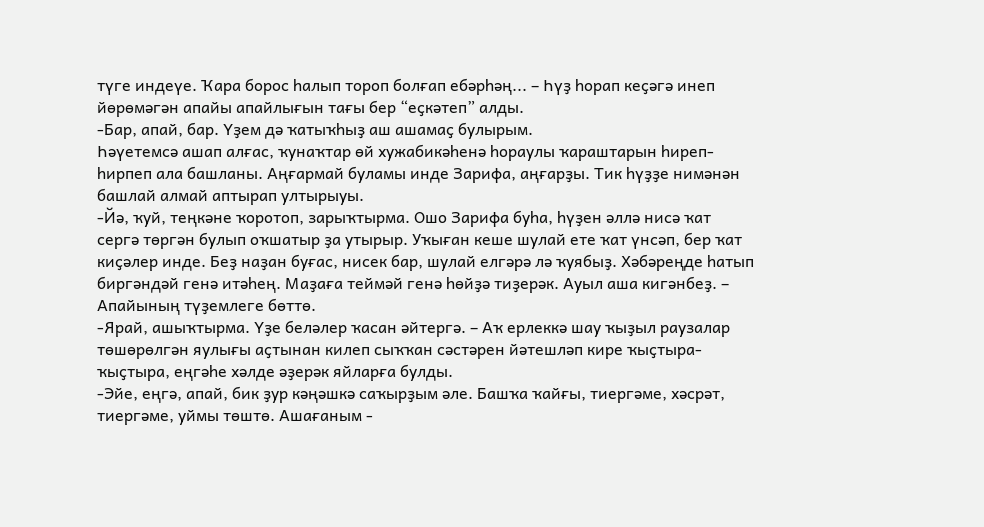түге индеүе. Ҡара борос һалып тороп болғап ебәрһәң... – Һүҙ һорап кеҫәгә инеп йөрөмәгән апайы апайлығын тағы бер “еҫкәтеп” алды.
-Бар, апай, бар. Үҙем дә ҡатыҡһыҙ аш ашамаҫ булырым.
Һәүетемсә ашап алғас, ҡунаҡтар өй хужабикәһенә һораулы ҡараштарын һиреп-һирпеп ала башланы. Аңғармай буламы инде Зарифа, аңғарҙы. Тик һүҙҙе нимәнән башлай алмай аптырап ултырыуы.
-Йә, ҡуй, теңкәне ҡоротоп, зарыҡтырма. Ошо Зарифа буһа, һүҙен әллә нисә ҡат сергә төргән булып оҡшатыр ҙа утырыр. Уҡыған кеше шулай ете ҡат үнсәп, бер ҡат киҫәлер инде. Беҙ наҙан буғас, нисек бар, шулай елгәрә лә ҡуябыҙ. Хәбәреңде һатып биргәндәй генә итәһең. Маҙаға теймәй генә һөйҙә тиҙерәк. Ауыл аша кигәнбеҙ. – Апайының түҙемлеге бөттө.
-Ярай, ашыҡтырма. Үҙе беләлер ҡасан әйтергә. – Аҡ ерлеккә шау ҡыҙыл раузалар төшөрөлгән яулығы аҫтынан килеп сыҡҡан сәстәрен йәтешләп кире ҡыҫтыра-ҡыҫтыра, еңгәһе хәлде әҙерәк яйларға булды.
-Эйе, еңгә, апай, бик ҙур кәңәшкә саҡырҙым әле. Башҡа ҡайғы, тиергәме, хәсрәт, тиергәме, уймы төштө. Ашағаным -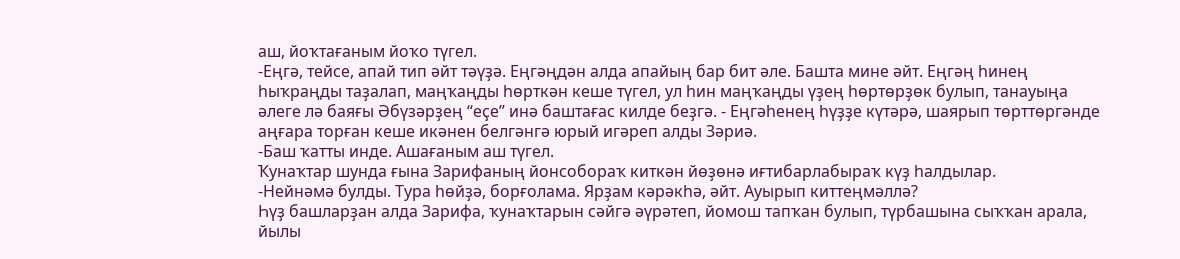аш, йоҡтағаным йоҡо түгел.
-Еңгә, тейсе, апай тип әйт тәүҙә. Еңгәңдән алда апайың бар бит әле. Башта мине әйт. Еңгәң һинең һыҡраңды таҙалап, маңҡаңды һөрткән кеше түгел, ул һин маңҡаңды үҙең һөртөрҙөк булып, танауыңа әлеге лә баяғы Әбүзәрҙең “еҫе” инә баштағас килде беҙгә. - Еңгәһенең һүҙҙе күтәрә, шаярып төрттөргәнде аңғара торған кеше икәнен белгәнгә юрый игәреп алды Зәриә.
-Баш ҡатты инде. Ашағаным аш түгел.
Ҡунаҡтар шунда ғына Зарифаның йонсобораҡ киткән йөҙөнә иғтибарлабыраҡ күҙ һалдылар.
-Нейнәмә булды. Тура һөйҙә, борғолама. Ярҙам кәрәкһә, әйт. Ауырып киттеңмәллә?
Һүҙ башларҙан алда Зарифа, ҡунаҡтарын сәйгә әүрәтеп, йомош тапҡан булып, түрбашына сыҡҡан арала, йылы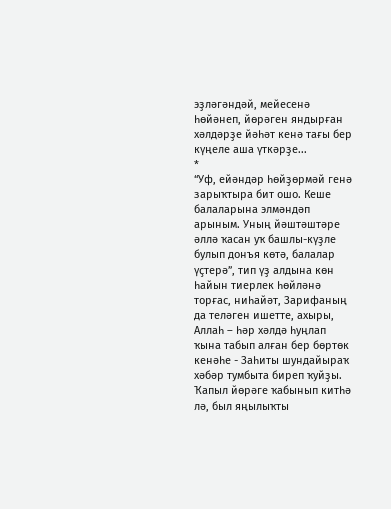эҙләгәндәй, мейесенә һөйәнеп, йөрәген яндырған хәлдәрҙе йәһәт кенә тағы бер күңеле аша үткәрҙе...
*
“Уф, ейәндәр һөйҙөрмәй генә зарыҡтыра бит ошо. Кеше балаларына элмәндәп арыным. Уның йәштәштәре әллә ҡасан уҡ башлы-күҙле булып донъя көтә, балалар үҫтерә”, тип үҙ алдына көн һайын тиерлек һөйләнә торғас, ниһайәт, Зарифаның да теләген ишетте, ахыры, Аллаһ – һәр хәлдә һуңлап ҡына табып алған бер бөртөк кенәһе - Заһиты шундайыраҡ хәбәр тумбыта биреп ҡуйҙы. Ҡапыл йөрәге ҡабынып китһә лә, был яңылыҡты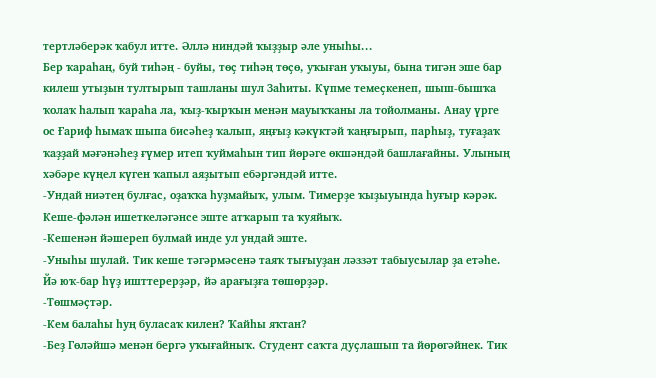тертләберәк ҡабул итте. Әллә ниндәй ҡыҙҙыр әле уныһы...
Бер ҡараһаң, буй тиһәң - буйы, төҫ тиһәң төҫө, уҡыған уҡыуы, бына тигән эше бар килеш утыҙын тултырып ташланы шул Заһиты. Күпме темеҫкенеп, шыш-бышҡа ҡолаҡ һалып ҡараһа ла, ҡыҙ-ҡырҡын менән мауыҡҡаны ла тойолманы. Анау үрге ос Ғариф һымаҡ шыпа бисәһеҙ ҡалып, яңғыҙ кәкүктәй ҡаңғырып, парһыҙ, туғаҙаҡ ҡаҙҙай мәғәнәһеҙ ғүмер итеп ҡуймаһын тип йөрәге өкшәндәй башлағайны. Улының хәбәре күңел күген ҡапыл аяҙытып ебәргәндәй итте.
-Ундай ниәтең булғас, оҙаҡҡа һуҙмайыҡ, улым. Тимерҙе ҡыҙыуында һуғыр кәрәк. Кеше-фәлән ишеткеләгәнсе эште атҡарып та ҡуяйыҡ.
-Кешенән йәшереп булмай инде ул ундай эште.
-Уныһы шулай. Тик кеше тәгәрмәсенә таяҡ тығыуҙан ләззәт табыусылар ҙа етәһе. Йә юҡ-бар һүҙ ишттерерҙәр, йә арағыҙға төшөрҙәр.
-Төшмәҫтәр.
-Кем балаһы һуң буласаҡ килен? Ҡайһы яҡтан?
-Беҙ Гөләйшә менән бергә уҡығайныҡ. Студент саҡта дуҫлашып та йөрөгәйнек. Тик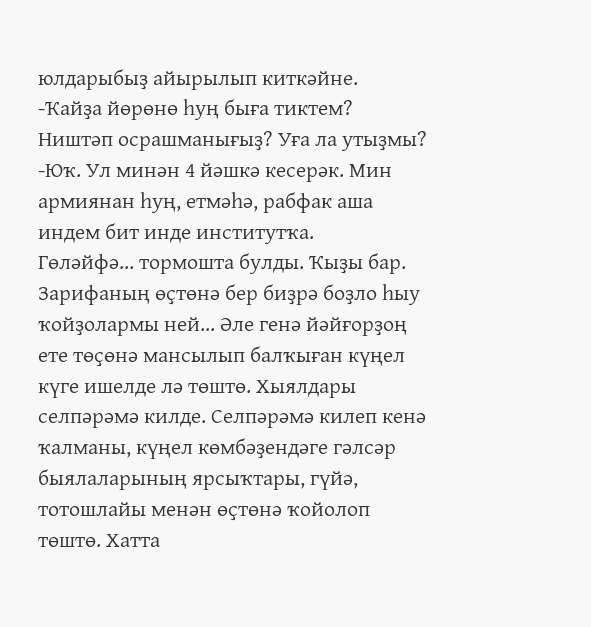юлдарыбыҙ айырылып киткәйне.
-Ҡайҙа йөрөнө һуң быға тиктем? Ништәп осрашманығыҙ? Уға ла утыҙмы?
-Юҡ. Ул минән 4 йәшкә кесерәк. Мин армиянан һуң, етмәһә, рабфак аша индем бит инде институтҡа.
Гөләйфә... тормошта булды. Ҡыҙы бар.
Зарифаның өҫтөнә бер биҙрә боҙло һыу ҡойҙолармы ней... Әле генә йәйғорҙоң ете төҫөнә мансылып балҡыған күңел күге ишелде лә төштө. Хыялдары селпәрәмә килде. Селпәрәмә килеп кенә ҡалманы, күңел көмбәҙендәге гәлсәр быялаларының ярсыҡтары, гүйә, тотошлайы менән өҫтөнә ҡойолоп төштө. Хатта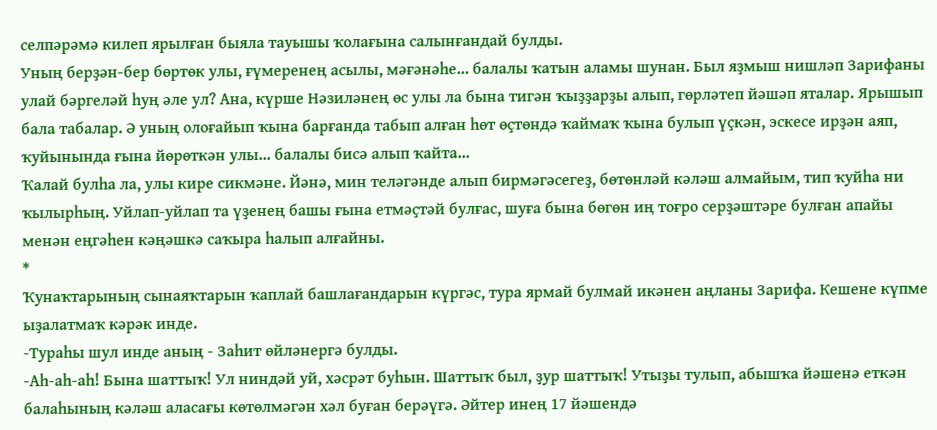селпәрәмә килеп ярылған быяла тауышы ҡолағына салынғандай булды.
Уның берҙән-бер бөртөк улы, ғүмеренең асылы, мәғәнәһе... балалы ҡатын аламы шунан. Был яҙмыш нишләп Зарифаны улай бәргеләй һуң әле ул? Ана, күрше Нәзиләнең өс улы ла бына тигән ҡыҙҙарҙы алып, гөрләтеп йәшәп яталар. Ярышып бала табалар. Ә уның олоғайып ҡына барғанда табып алған һөт өҫтөндә ҡаймаҡ ҡына булып үҫкән, эскесе ирҙән аяп, ҡуйынында ғына йөрөткән улы... балалы бисә алып ҡайта...
Ҡалай булһа ла, улы кире сикмәне. Йәнә, мин теләгәнде алып бирмәгәсегеҙ, бөтөнләй кәләш алмайым, тип ҡуйһа ни ҡылырһың. Уйлап-уйлап та үҙенең башы ғына етмәҫтәй булғас, шуға бына бөгөн иң тоғро серҙәштәре булған апайы менән еңгәһен кәңәшкә саҡыра һалып алғайны.
*
Ҡунаҡтарының сынаяҡтарын ҡаплай башлағандарын күргәс, тура ярмай булмай икәнен аңланы Зарифа. Кешене күпме ыҙалатмаҡ кәрәк инде.
-Тураһы шул инде аның - Заһит өйләнергә булды.
-Аһ-аһ-аһ! Бына шаттыҡ! Ул ниндәй уй, хәсрәт буһын. Шаттыҡ был, ҙур шаттыҡ! Утыҙы тулып, абышҡа йәшенә еткән балаһының кәләш аласағы көтөлмәгән хәл буған берәүгә. Әйтер инең 17 йәшендә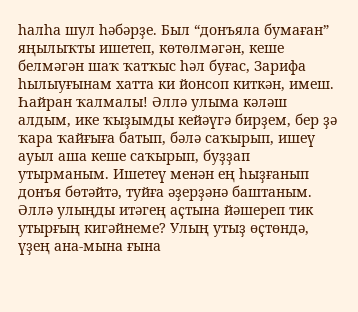һалһа шул һәбәрҙе. Был “донъяла бумаған” яңылыҡты ишетеп, көтөлмәгән, кеше белмәгән шаҡ ҡатҡыс һәл буғас, Зарифа һылыуғынам хатта ки йонсоп киткән, имеш. Һайран ҡалмалы! Әллә улыма кәләш алдым, ике ҡыҙымды кейәүгә бирҙем, бер ҙә ҡара ҡайғыға батып, бәлә саҡырып, ишеү ауыл аша кеше саҡырып, буҙҙап утырманым. Ишетеү менән ең һыҙғанып донъя бөтәйтә, туйға әҙерҙәнә баштаным. Әллә улыңды итәгең аҫтына йәшереп тик утырғың кигәйнеме? Улың утыҙ өҫтөндә, үҙең ана-мына ғына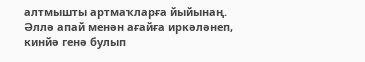алтмышты артмаҡларға йыйынаң. Әллә апай менән ағайға иркәләнеп, кинйә генә булып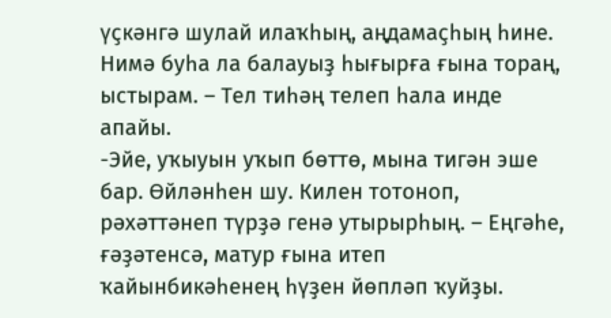үҫкәнгә шулай илаҡһың, аңдамаҫһың һине. Нимә буһа ла балауыҙ һығырға ғына тораң, ыстырам. – Тел тиһәң телеп һала инде апайы.
-Эйе, уҡыуын уҡып бөттө, мына тигән эше бар. Өйләнһен шу. Килен тотоноп, рәхәттәнеп түрҙә генә утырырһың. – Еңгәһе, ғәҙәтенсә, матур ғына итеп ҡайынбикәһенең һүҙен йөпләп ҡуйҙы.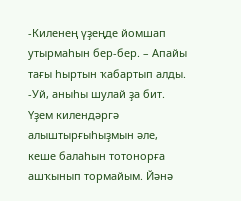-Киленең үҙеңде йомшап утырмаһын бер-бер. – Апайы тағы һыртын ҡабартып алды.
-Уй, аныһы шулай ҙа бит. Үҙем килендәргә алыштырғыһыҙмын әле, кеше балаһын тотонорға ашҡынып тормайым. Йәнә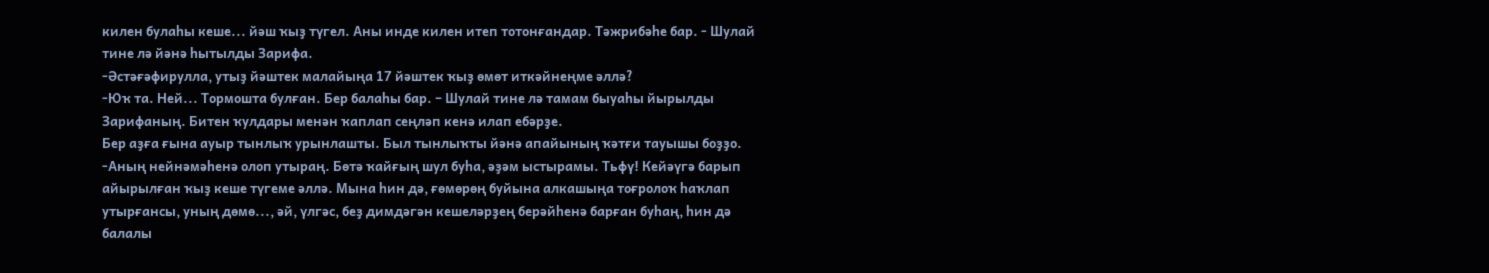килен булаһы кеше... йәш ҡыҙ түгел. Аны инде килен итеп тотонғандар. Тәжрибәһе бар. - Шулай тине лә йәнә һытылды Зарифа.
-Әстәғәфирулла, утыҙ йәштек малайыңа 17 йәштек ҡыҙ өмөт иткәйнеңме әллә?
-Юҡ та. Ней... Тормошта булған. Бер балаһы бар. – Шулай тине лә тамам быуаһы йырылды Зарифаның. Битен ҡулдары менән ҡаплап сеңләп кенә илап ебәрҙе.
Бер аҙға ғына ауыр тынлыҡ урынлашты. Был тынлыҡты йәнә апайының ҡәтғи тауышы боҙҙо.
-Аның нейнәмәһенә олоп утыраң. Бөтә ҡайғың шул буһа, әҙәм ыстырамы. Тьфү! Кейәүгә барып айырылған ҡыҙ кеше түгеме әллә. Мына һин дә, ғөмөрөң буйына алкашыңа тоғролоҡ һаҡлап утырғансы, уның дөмө..., әй, үлгәс, беҙ димдәгән кешеләрҙең берәйһенә барған буһаң, һин дә балалы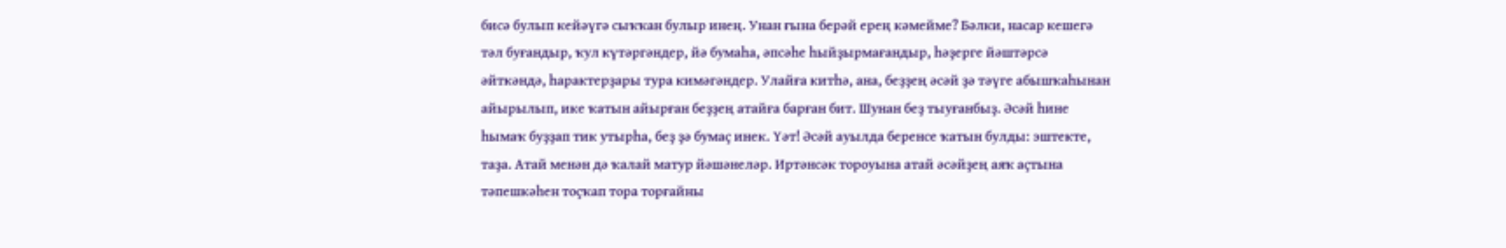бисә булып кейәүгә сыҡҡан булыр инең. Унан ғына берәй ерең кәмейме? Бәлки, насар кешегә тәл буғандыр, ҡул күтәргәндер, йә бумаһа, әпсәһе һыйҙырмағандыр, һәҙерге йәштәрсә әйткәндә, һарактерҙары тура кимәгәндер. Улайға китһә, ана, беҙҙең әсәй ҙә тәүге абышҡаһынан айырылып, ике ҡатын айырған беҙҙең атайға барған бит. Шунан беҙ тыуғанбыҙ. Әсәй һине һымаҡ буҙҙап тик утырһа, беҙ ҙә бумаҫ инек. Үәт! Әсәй ауылда беренсе ҡатын булды: эштекте, таҙа. Атай менән дә ҡалай матур йәшәнеләр. Иртәнсәк тороуына атай әсәйҙең аяҡ аҫтына тәпешкәһен тоҫҡап тора торғайны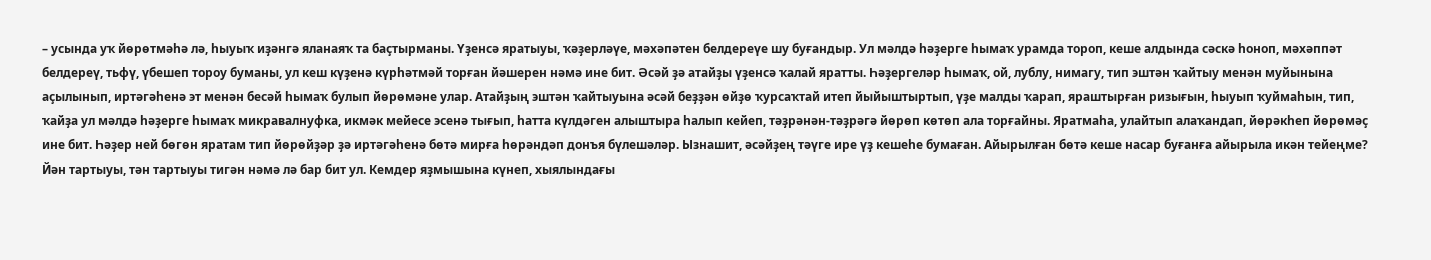– усында уҡ йөрөтмәһә лә, һыуыҡ иҙәнгә яланаяҡ та баҫтырманы. Үҙенсә яратыуы, ҡәҙерләүе, мәхәпәтен белдереүе шу буғандыр. Ул мәлдә һәҙерге һымаҡ урамда тороп, кеше алдында сәскә һоноп, мәхәппәт белдереү, тьфү, үбешеп тороу буманы, ул кеш күҙенә күрһәтмәй торған йәшерен нәмә ине бит. Әсәй ҙә атайҙы үҙенсә ҡалай яратты. Һәҙергеләр һымаҡ, ой, лублу, нимагу, тип эштән ҡайтыу менән муйынына аҫылынып, иртәгәһенә эт менән бесәй һымаҡ булып йөрөмәне улар. Атайҙың эштән ҡайтыуына әсәй беҙҙән өйҙө ҡурсаҡтай итеп йыйыштыртып, үҙе малды ҡарап, яраштырған ризығын, һыуып ҡуймаһын, тип, ҡайҙа ул мәлдә һәҙерге һымаҡ микравалнуфка, икмәк мейесе эсенә тығып, һатта күлдәген алыштыра һалып кейеп, тәҙрәнән-тәҙрәгә йөрөп көтөп ала торғайны. Яратмаһа, улайтып алаҡандап, йөрәкһеп йөрөмәҫ ине бит. Һәҙер ней бөгөн яратам тип йөрөйҙәр ҙә иртәгәһенә бөтә мирға һөрәндәп донъя бүлешәләр. Ызнашит, әсәйҙең тәүге ире үҙ кешеһе бумаған. Айырылған бөтә кеше насар буғанға айырыла икән тейеңме? Йән тартыуы, тән тартыуы тигән нәмә лә бар бит ул. Кемдер яҙмышына күнеп, хыялындағы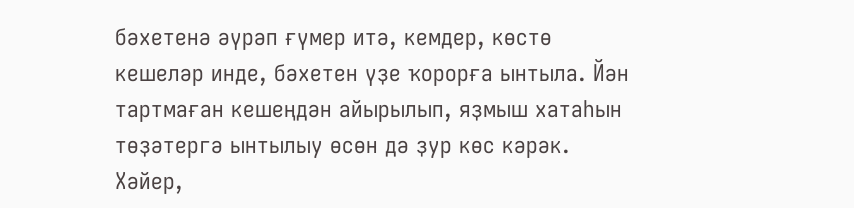бәхетенә әүрәп ғүмер итә, кемдер, көстө кешеләр инде, бәхетен үҙе ҡорорға ынтыла. Йән тартмаған кешеңдән айырылып, яҙмыш хатаһын төҙәтергә ынтылыу өсөн дә ҙур көс кәрәк. Хәйер,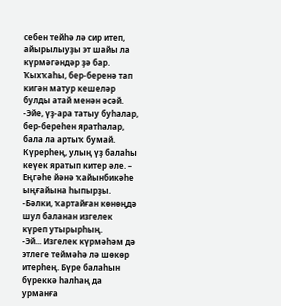себен тейһә лә сир итеп, айырылыуҙы эт шайы ла күрмәгәндәр ҙә бар. Ҡыхҡаһы, бер-беренә тап кигән матур кешеләр булды атай менән әсәй.
-Эйе, үҙ-ара татыу буһалар, бер-береһен яратһалар, бала ла артыҡ бумай. Күрерһең, улың үҙ балаһы кеүек яратып китер әле. – Еңгәһе йәнә ҡайынбикәһе ыңғайына һыпырҙы.
-Бәлки, ҡартайған көнөңдә шул баланан изгелек күреп утырырһың.
-Эй... Изгелек күрмәһәм дә этлеге теймәһә лә шөкөр итерһең. Бүре балаһын бүреккә һалһаң да урманға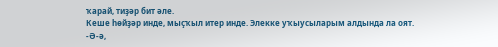ҡарай, тиҙәр бит әле.
Кеше һөйҙәр инде, мыҫҡыл итер инде. Элекке уҡыусыларым алдында ла оят.
-Ә-ә,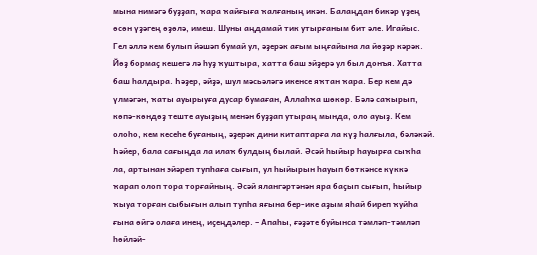мына нимәгә буҙҙап, ҡара ҡайғыға ҡалғаның икән. Балаңдан бикәр үҙең өсөн үҙәгең өҙөлә, имеш. Шуны аңдамай тик утырғаным бит әле. Игайыс. Гел әллә кем булып йәшәп бумай ул, әҙерәк ағым ыңғайына ла йөҙәр кәрәк. Йөҙ бормаҫ кешегә лә һуҙ ҡуштыра, хатта баш эйҙерә ул был донъя. Хатта баш һалдыра. Һәҙер, әйҙә, шул мәсьәләгә икенсе яҡтан ҡара. Бер кем дә үлмәгән, ҡаты ауырыуға дусар бумаған, Аллаһҡа шөкөр. Бәлә саҡырып, көпә-көндөҙ теште ауыҙың менән буҙҙап утыраң мында, оло ауыҙ. Кем олоһо, кем кесеһе буғаның, әҙерәк дини китаптарға ла күҙ һалғыла, бәләкәй. Һәйер, бала сағыңда ла илаҡ булдың былай. Әсәй һыйыр һауырға сыҡһа ла, артынан эйәреп тупһаға сығып, ул һыйырын һауып бөткәнсе күккә ҡарап олоп тора торғайның. Әсәй ялангәртәнән яра баҫып сығып, һыйыр ҡыуа торған сыбығын алып тупһа яғына бер-ике аҙым яһай биреп ҡуйһа ғына өйгә олаға инең, иҫеңдәлер. – Апаһы, ғәҙәте буйынса тәмләп-тәмләп һөйләй-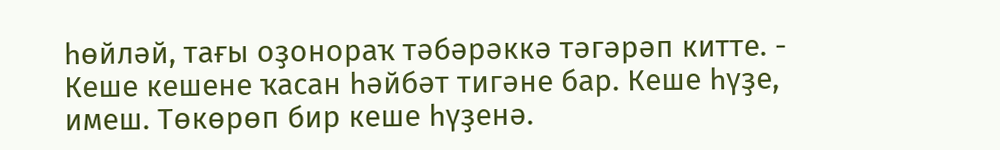һөйләй, тағы оҙонораҡ тәбәрәккә тәгәрәп китте. - Кеше кешене ҡасан һәйбәт тигәне бар. Кеше һүҙе, имеш. Төкөрөп бир кеше һүҙенә.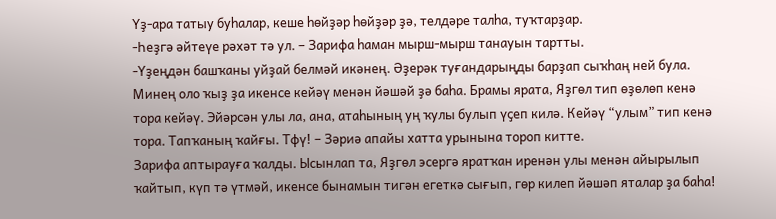Үҙ-ара татыу буһалар, кеше һөйҙәр һөйҙәр ҙә, телдәре талһа, туҡтарҙар.
-Һеҙгә әйтеүе рәхәт тә ул. – Зарифа һаман мырш-мырш танауын тартты.
-Үҙеңдән башҡаны уйҙай белмәй икәнең. Әҙерәк туғандарыңды барҙап сыҡһаң ней була. Минең оло ҡыҙ ҙа икенсе кейәү менән йәшәй ҙә баһа. Брамы ярата, Яҙгөл тип өҙөлөп кенә тора кейәү. Эйәрсән улы ла, ана, атаһының уң ҡулы булып үҫеп килә. Кейәү “улым” тип кенә тора. Тапҡаның ҡайғы. Тфү! – Зәриә апайы хатта урынына тороп китте.
Зарифа аптырауға ҡалды. Ысынлап та, Яҙгөл эсергә яратҡан иренән улы менән айырылып ҡайтып, күп тә үтмәй, икенсе бынамын тигән егеткә сығып, гөр килеп йәшәп яталар ҙа баһа!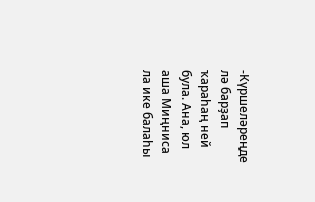-Күршеләреңде лә барҙап ҡараһаң ней була. Ана, юл аша Миңниса ла ике балаһы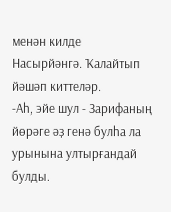менән килде Насырйәнгә. Ҡалайтып йәшәп киттеләр.
-Аһ, эйе шул - Зарифаның йөрәге әҙ генә булһа ла урынына ултырғандай булды.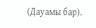(Дауамы бар).